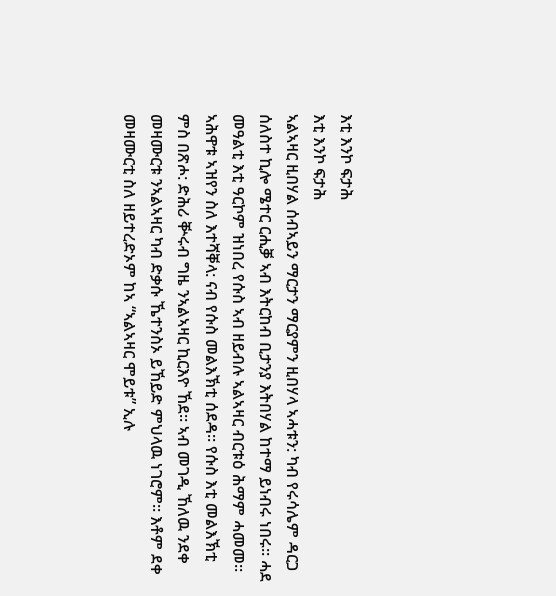እቲ እንኮ ፍታሕ
እቲ እንኮ ፍታሕ
ኣልኣዛር ዚበሃል ሰብኣይን ማርታን ማርያምን ዚበሃላ ኣሓቱን: ካብ የሩሳሌም ዳርጋ ሰለስተ ኪሎ ሜተር ርሒቓ ኣብ እትርከብ ቢታንያ እትበሃል ከተማ ይነብሩ ነበሩ። ሓደ መዓልቲ እቲ ዓርኮም ዝነበረ የሱስ ኣብ ዘይብሉ ኣልኣዛር ብርቱዕ ሕማም ሓመመ። ኣሕዋቱ ኣዝየን ስለ እተሻቐላ: ናብ የሱስ መልእኽቲ ሰደዳ። የሱስ እቲ መልእኽቲ ምስ በጽሖ: ድሕሪ ቝሩብ ግዜ ንኣልኣዛር ኪርእዮ ኸደ። ኣብ መገዲ ኸለዉ ንደቀ መዛሙርቱ ንኣልኣዛር ካብ ድቃሱ ኼተንስኦ ይኸይድ ምህላዉ ነገሮም። እቶም ደቀ መዛሙርቲ ስለ ዘይተረድኦም ከኣ “ኣልኣዛር ሞይቱ” ኢሉ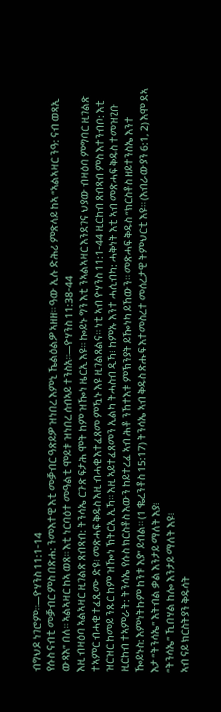ብግህዶ ነገሮም።—ዮሃንስ 11:1-14
የሱስ ናብቲ መቓብር ምስ በጽሐ: ንመእተዊ እቲ መቓብር ዓጽይዎ ዝነበረ እምኒ ኼልዕልዎ ኣዘዘ። ዓው ኢሉ ድሕሪ ምጽላይ ከኣ “ኣልኣዛር ንዓ: ናብ ወጻኢ ውጻእ” በለ። ኣልኣዛር ከኣ ወጸ። እቲ ነርባዕተ መዓልቲ ሞይቱ ዝነበረ ሰብኣይ ተንስአ።—ዮሃንስ 11:38-44
እዚ ብዛዕባ ኣልኣዛር ዚገልጽ ጸብጻብ: ትንሳኤ ርጉጽ ፍታሕ ሞት ከም ዝዀነ ዜርኢ እዩ። ኰይኑ ግን እቲ ንኣልኣዛር እንደገና ህያው ብዛዕባ ምግባር ዚገልጽ ተኣምር ብሓቂ ተፈጺሙ ድዩ፧ መጽሓፍ ቅዱስ እዚ ብሓቂ እተፈጸመ ምዃኑ እዩ ዚገልጸልና። ነቲ ኣብ ዮሃንስ 11:1-44 ዚርከብ ጸብጻብ ምስ እተንብቦ: እቲ ዝርዝር ከመይ ንጹር ከም ዝዀነ ኽትርኢ ኢኻ። እዚ ኣይተፈጸመን ኢልካ ትሓስብ ዲኻ፧ ከምኡ እንተ ሓሲብካ: ሓቅነት እቲ ኣብ መጽሓፍ ቅዱስ ተመዝጊቡ ዚርከብ ተኣምራት: ትንሳኤ የሱስ ክርስቶስ እውን ከይተረፈ ኣብ ሕቶ ንኸተእቱ ምኽንያት ይዀነካ ይኸውን። መጽሓፍ ቅዱስ “ክርስቶስ ዘይተንስኤ እንተ ዀይኑስ: እምነትኩም ከንቱ እያ” ይብል። (1 ቈረንቶስ 15:17) ትንሳኤ ኣብ ቅዱስ ጽሑፍ እተመስረተ መሰረታዊ ትምህርቲ እዩ። (እብራውያን 6:1, 2) እሞ ደኣ እታ “ትንሳኤ” እትብል ቃል እንታይ ማለት እያ፧
“ትንሳኤ” ኺበሃል ከሎ እንታይ ማለት እዩ፧
ኣብ ናይ ክርስትያን ቅዱሳት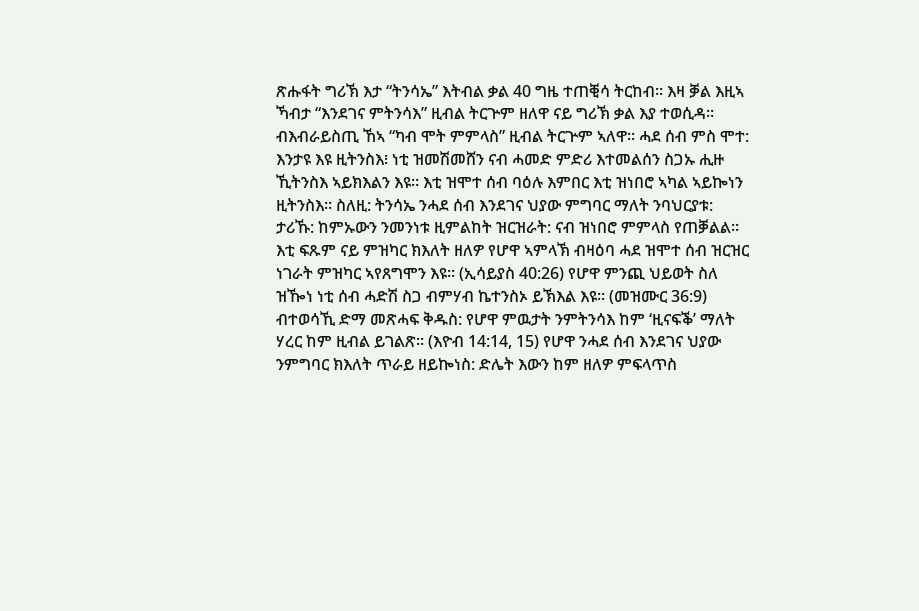ጽሑፋት ግሪኽ እታ “ትንሳኤ” እትብል ቃል 40 ግዜ ተጠቒሳ ትርከብ። እዛ ቓል እዚኣ ኻብታ “እንደገና ምትንሳእ” ዚብል ትርጕም ዘለዋ ናይ ግሪኽ ቃል እያ ተወሲዳ። ብእብራይስጢ ኸኣ “ካብ ሞት ምምላስ” ዚብል ትርጕም ኣለዋ። ሓደ ሰብ ምስ ሞተ: እንታዩ እዩ ዚትንስእ፧ ነቲ ዝመሽመሸን ናብ ሓመድ ምድሪ እተመልሰን ስጋኡ ሒዙ ኺትንስእ ኣይክእልን እዩ። እቲ ዝሞተ ሰብ ባዕሉ እምበር እቲ ዝነበሮ ኣካል ኣይኰነን ዚትንስእ። ስለዚ: ትንሳኤ ንሓደ ሰብ እንደገና ህያው ምግባር ማለት ንባህርያቱ: ታሪኹ: ከምኡውን ንመንነቱ ዚምልከት ዝርዝራት: ናብ ዝነበሮ ምምላስ የጠቓልል።
እቲ ፍጹም ናይ ምዝካር ክእለት ዘለዎ የሆዋ ኣምላኽ ብዛዕባ ሓደ ዝሞተ ሰብ ዝርዝር ነገራት ምዝካር ኣየጸግሞን እዩ። (ኢሳይያስ 40:26) የሆዋ ምንጪ ህይወት ስለ ዝዀነ ነቲ ሰብ ሓድሽ ስጋ ብምሃብ ኬተንስኦ ይኽእል እዩ። (መዝሙር 36:9) ብተወሳኺ ድማ መጽሓፍ ቅዱስ: የሆዋ ምዉታት ንምትንሳእ ከም ‘ዚናፍቕ’ ማለት ሃረር ከም ዚብል ይገልጽ። (እዮብ 14:14, 15) የሆዋ ንሓደ ሰብ እንደገና ህያው ንምግባር ክእለት ጥራይ ዘይኰነስ: ድሌት እውን ከም ዘለዎ ምፍላጥስ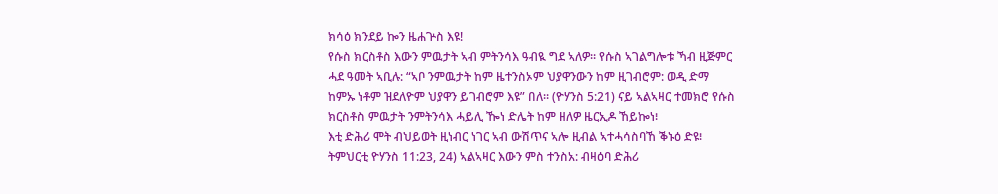ክሳዕ ክንደይ ኰን ዜሐጕስ እዩ!
የሱስ ክርስቶስ እውን ምዉታት ኣብ ምትንሳእ ዓብዪ ግደ ኣለዎ። የሱስ ኣገልግሎቱ ኻብ ዚጅምር ሓደ ዓመት ኣቢሉ: “ኣቦ ንምዉታት ከም ዜተንስኦም ህያዋንውን ከም ዚገብሮም: ወዲ ድማ ከምኡ ነቶም ዝደለዮም ህያዋን ይገብሮም እዩ” በለ። (ዮሃንስ 5:21) ናይ ኣልኣዛር ተመክሮ የሱስ ክርስቶስ ምዉታት ንምትንሳእ ሓይሊ ዀነ ድሌት ከም ዘለዎ ዜርኢዶ ኸይኰነ፧
እቲ ድሕሪ ሞት ብህይወት ዚነብር ነገር ኣብ ውሽጥና ኣሎ ዚብል ኣተሓሳስባኸ ቕኑዕ ድዩ፧ ትምህርቲ ዮሃንስ 11:23, 24) ኣልኣዛር እውን ምስ ተንስአ: ብዛዕባ ድሕሪ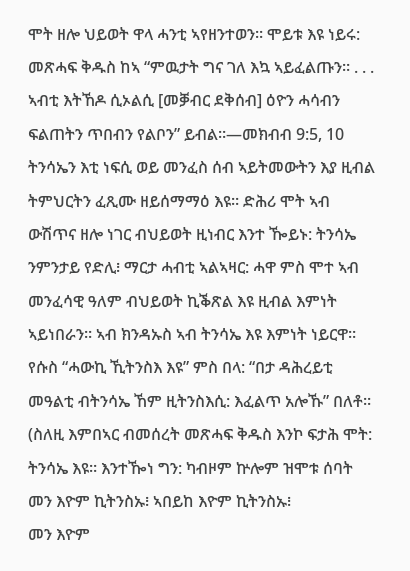ሞት ዘሎ ህይወት ዋላ ሓንቲ ኣየዘንተወን። ሞይቱ እዩ ነይሩ: መጽሓፍ ቅዱስ ከኣ “ምዉታት ግና ገለ እኳ ኣይፈልጡን። . . . ኣብቲ እትኸዶ ሲኦልሲ [መቓብር ደቅሰብ] ዕዮን ሓሳብን ፍልጠትን ጥበብን የልቦን” ይብል።—መክብብ 9:5, 10
ትንሳኤን እቲ ነፍሲ ወይ መንፈስ ሰብ ኣይትመውትን እያ ዚብል ትምህርትን ፈጺሙ ዘይሰማማዕ እዩ። ድሕሪ ሞት ኣብ ውሽጥና ዘሎ ነገር ብህይወት ዚነብር እንተ ዀይኑ: ትንሳኤ ንምንታይ የድሊ፧ ማርታ ሓብቲ ኣልኣዛር: ሓዋ ምስ ሞተ ኣብ መንፈሳዊ ዓለም ብህይወት ኪቕጽል እዩ ዚብል እምነት ኣይነበራን። ኣብ ክንዳኡስ ኣብ ትንሳኤ እዩ እምነት ነይርዋ። የሱስ “ሓውኪ ኺትንስእ እዩ” ምስ በላ: “በታ ዳሕረይቲ መዓልቲ ብትንሳኤ ኸም ዚትንስእሲ: እፈልጥ አሎኹ” በለቶ። (ስለዚ እምበኣር ብመሰረት መጽሓፍ ቅዱስ እንኮ ፍታሕ ሞት: ትንሳኤ እዩ። እንተዀነ ግን: ካብዞም ኵሎም ዝሞቱ ሰባት መን እዮም ኪትንስኡ፧ ኣበይከ እዮም ኪትንስኡ፧
መን እዮም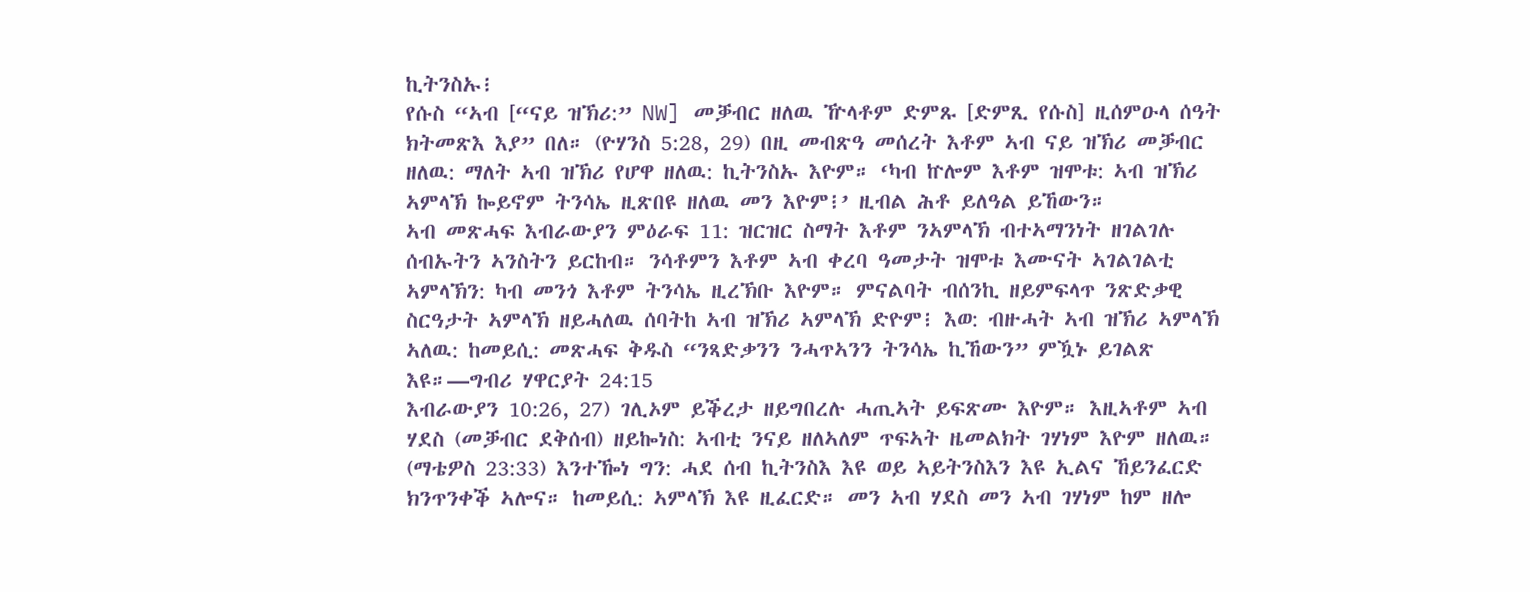ኪትንስኡ፧
የሱስ “ኣብ [“ናይ ዝኽሪ:” NW] መቓብር ዘለዉ ዅላቶም ድምጹ [ድምጺ የሱስ] ዚሰምዑላ ሰዓት ክትመጽእ እያ” በለ። (ዮሃንስ 5:28, 29) በዚ መብጽዓ መሰረት እቶም ኣብ ናይ ዝኽሪ መቓብር ዘለዉ: ማለት ኣብ ዝኽሪ የሆዋ ዘለዉ: ኪትንስኡ እዮም። ‘ካብ ኵሎም እቶም ዝሞቱ: ኣብ ዝኽሪ ኣምላኽ ኰይኖም ትንሳኤ ዚጽበዩ ዘለዉ መን እዮም፧’ ዚብል ሕቶ ይለዓል ይኸውን።
ኣብ መጽሓፍ እብራውያን ምዕራፍ 11: ዝርዝር ስማት እቶም ንኣምላኽ ብተኣማንነት ዘገልገሉ ሰብኡትን ኣንስትን ይርከብ። ንሳቶምን እቶም ኣብ ቀረባ ዓመታት ዝሞቱ እሙናት ኣገልገልቲ ኣምላኽን: ካብ መንጎ እቶም ትንሳኤ ዚረኽቡ እዮም። ምናልባት ብሰንኪ ዘይምፍላጥ ንጽድቃዊ ስርዓታት ኣምላኽ ዘይሓለዉ ሰባትከ ኣብ ዝኽሪ ኣምላኽ ድዮም፧ እወ: ብዙሓት ኣብ ዝኽሪ ኣምላኽ ኣለዉ: ከመይሲ: መጽሓፍ ቅዱስ “ንጻድቃንን ንሓጥኣንን ትንሳኤ ኪኸውን” ምዃኑ ይገልጽ እዩ።—ግብሪ ሃዋርያት 24:15
እብራውያን 10:26, 27) ገሊኦም ይቕረታ ዘይግበረሉ ሓጢኣት ይፍጽሙ እዮም። እዚኣቶም ኣብ ሃደስ (መቓብር ደቅሰብ) ዘይኰነስ: ኣብቲ ንናይ ዘለኣለም ጥፍኣት ዜመልክት ገሃነም እዮም ዘለዉ። (ማቴዎስ 23:33) እንተዀነ ግን: ሓደ ሰብ ኪትንስእ እዩ ወይ ኣይትንስእን እዩ ኢልና ኸይንፈርድ ክንጥንቀቕ ኣሎና። ከመይሲ: ኣምላኽ እዩ ዚፈርድ። መን ኣብ ሃደስ መን ኣብ ገሃነም ከም ዘሎ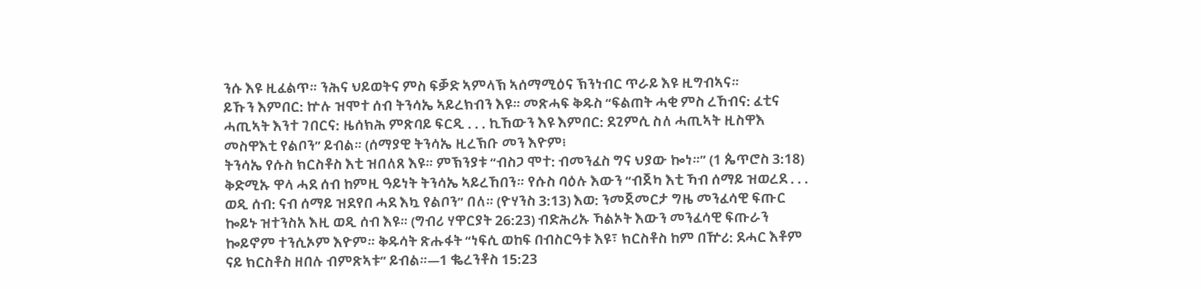ንሱ እዩ ዚፈልጥ። ንሕና ህይወትና ምስ ፍቓድ ኣምላኽ ኣሰማሚዕና ኽንነብር ጥራይ እዩ ዚግብኣና።
ይኹን እምበር: ኵሉ ዝሞተ ሰብ ትንሳኤ ኣይረክብን እዩ። መጽሓፍ ቅዱስ “ፍልጠት ሓቂ ምስ ረኸብና: ፈቲና ሓጢኣት እንተ ገበርና: ዜሰክሕ ምጽባይ ፍርዲ . . . ኪኸውን እዩ እምበር: ደጊምሲ ስለ ሓጢኣት ዚስዋእ መስዋእቲ የልቦን” ይብል። (ሰማያዊ ትንሳኤ ዚረኽቡ መን እዮም፧
ትንሳኤ የሱስ ክርስቶስ እቲ ዝበለጸ እዩ። ምኽንያቱ “ብስጋ ሞተ: ብመንፈስ ግና ህያው ኰነ።” (1 ጴጥሮስ 3:18) ቅድሚኡ ዋላ ሓደ ሰብ ከምዚ ዓይነት ትንሳኤ ኣይረኸበን። የሱስ ባዕሉ እውን “ብጀካ እቲ ኻብ ሰማይ ዝወረደ . . . ወዲ ሰብ: ናብ ሰማይ ዝደየበ ሓደ እኳ የልቦን” በለ። (ዮሃንስ 3:13) እወ: ንመጀመርታ ግዜ መንፈሳዊ ፍጡር ኰይኑ ዝተንስአ እዚ ወዲ ሰብ እዩ። (ግብሪ ሃዋርያት 26:23) ብድሕሪኡ ኻልኦት እውን መንፈሳዊ ፍጡራን ኰይኖም ተንሲኦም እዮም። ቅዱሳት ጽሑፋት “ነፍሲ ወከፍ በብስርዓቱ እዩ፣ ክርስቶስ ከም በዅሪ: ደሓር እቶም ናይ ክርስቶስ ዘበሉ ብምጽኣቱ” ይብል።—1 ቈረንቶስ 15:23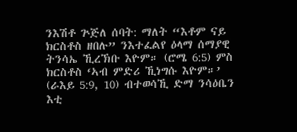ንእሽቶ ጕጅለ ሰባት: ማለት “እቶም ናይ ክርስቶስ ዘበሉ” ንእተፈልየ ዕላማ ሰማያዊ ትንሳኤ ኺረኽቡ እዮም። (ሮሜ 6:5) ምስ ክርስቶስ ‘ኣብ ምድሪ ኺነግሱ እዮም።’ (ራእይ 5:9, 10) ብተወሳኺ ድማ ንሳዕቤን እቲ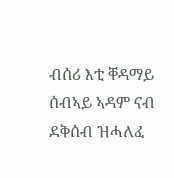ብሰሪ እቲ ቐዳማይ ሰብኣይ ኣዳም ናብ ደቅሰብ ዝሓለፈ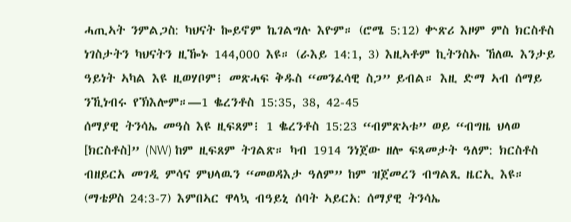ሓጢኣት ንምልጋስ: ካህናት ኰይኖም ኬገልግሉ እዮም። (ሮሜ 5:12) ቍጽሪ እዞም ምስ ክርስቶስ ነገስታትን ካህናትን ዚዀኑ 144,000 እዩ። (ራእይ 14:1, 3) እዚኣቶም ኪትንስኡ ኸለዉ እንታይ ዓይነት ኣካል እዩ ዚወሃቦም፧ መጽሓፍ ቅዱስ “መንፈሳዊ ስጋ” ይብል። እዚ ድማ ኣብ ሰማይ ንኺነብሩ የኽእሎም።—1 ቈረንቶስ 15:35, 38, 42-45
ሰማያዊ ትንሳኤ መዓስ እዩ ዚፍጸም፧ 1 ቈረንቶስ 15:23 “ብምጽኣቱ” ወይ “ብግዜ ህላወ [ክርስቶስ]” (NW) ከም ዚፍጸም ትገልጽ። ካብ 1914 ንነጀው ዘሎ ፍጻመታት ዓለም: ክርስቶስ ብዘይርአ መገዲ ምሳና ምህላዉን “መወዳእታ ዓለም” ከም ዝጀመረን ብግልጺ ዜርኢ እዩ። (ማቴዎስ 24:3-7) እምበኣር ዋላኳ ብዓይኒ ሰባት ኣይርአ: ሰማያዊ ትንሳኤ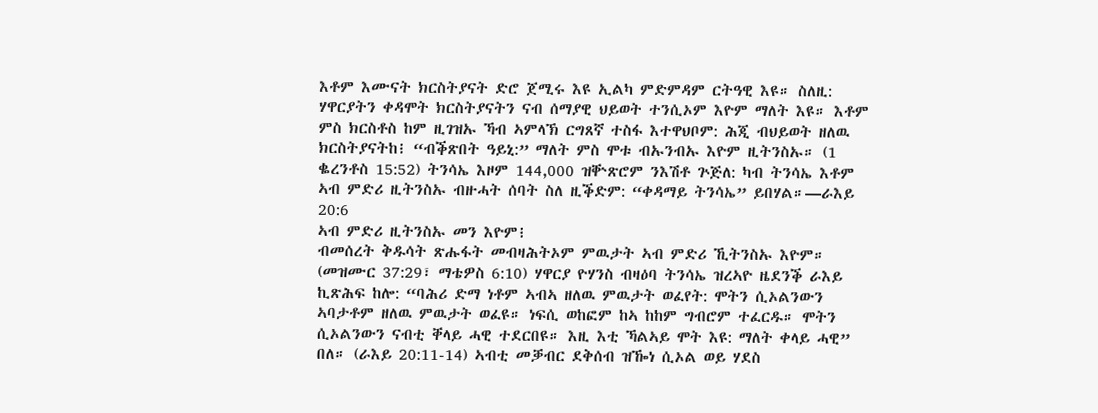እቶም እሙናት ክርስትያናት ድሮ ጀሚሩ እዩ ኢልካ ምድምዳም ርትዓዊ እዩ። ስለዚ: ሃዋርያትን ቀዳሞት ክርስትያናትን ናብ ሰማያዊ ህይወት ተንሲኦም እዮም ማለት እዩ። እቶም ምስ ክርስቶስ ከም ዚገዝኡ ኻብ ኣምላኽ ርግጸኛ ተስፋ እተዋህቦም: ሕጂ ብህይወት ዘለዉ ክርስትያናትከ፧ “ብቕጽበት ዓይኒ:” ማለት ምስ ሞቱ ብኡንብኡ እዮም ዚትንስኡ። (1 ቈረንቶስ 15:52) ትንሳኤ እዞም 144,000 ዝቝጽሮም ንእሽቶ ጕጅለ: ካብ ትንሳኤ እቶም ኣብ ምድሪ ዚትንስኡ ብዙሓት ሰባት ስለ ዚቕድም: “ቀዳማይ ትንሳኤ” ይበሃል።—ራእይ 20:6
ኣብ ምድሪ ዚትንስኡ መን እዮም፧
ብመሰረት ቅዱሳት ጽሑፋት መብዛሕትኦም ምዉታት ኣብ ምድሪ ኺትንስኡ እዮም። (መዝሙር 37:29፣ ማቴዎስ 6:10) ሃዋርያ ዮሃንስ ብዛዕባ ትንሳኤ ዝረኣዮ ዜደንቕ ራእይ ኪጽሕፍ ከሎ: “ባሕሪ ድማ ነቶም ኣብኣ ዘለዉ ምዉታት ወፈየት: ሞትን ሲኦልንውን ኣባታቶም ዘለዉ ምዉታት ወፈዩ። ነፍሲ ወከፎም ከኣ ከከም ግብሮም ተፈርዱ። ሞትን ሲኦልንውን ናብቲ ቐላይ ሓዊ ተደርበዩ። እዚ እቲ ኻልኣይ ሞት እዩ: ማለት ቀላይ ሓዊ” በለ። (ራእይ 20:11-14) ኣብቲ መቓብር ደቅሰብ ዝዀነ ሲኦል ወይ ሃደስ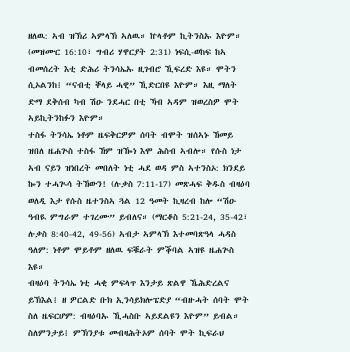ዘለዉ: ኣብ ዝኽሪ ኣምላኽ ኣለዉ። ኵላቶም ኪትንስኡ እዮም። (መዝሙር 16:10፣ ግብሪ ሃዋርያት 2:31) ነፍሲ-ወከፍ ከኣ ብመሰረት እቲ ድሕሪ ትንሳኤኡ ዚገብሮ ኺፍረድ እዩ። ሞትን ሲኦልንከ፧ “ናብቲ ቐላይ ሓዊ” ኺድርበዩ እዮም። እዚ ማለት ድማ ደቅሰብ ካብ ሽዑ ንደሓር በቲ ኻብ ኣዳም ዝወረስዎ ሞት ኣይኪትንከፉን እዮም።
ተስፋ ትንሳኤ ነቶም ዜፍቅርዎም ሰባት ብሞት ዝሰኣኑ ኸመይ ዝበለ ዜሐጕስ ተስፋ ኸም ዝዀነ እሞ ሕስብ ኣብሎ። የሱስ ነታ ኣብ ናይን ዝነበረት መበለት ነቲ ሓደ ወዳ ምስ ኣተንስኦ: ክንደይ ኰን ተሓጒሳ ትኸውን! (ሉቃስ 7:11-17) መጽሓፍ ቅዱስ ብዛዕባ ወለዲ እታ የሱስ ዜተንስኣ ጓል 12 ዓመት ኪዛረብ ከሎ “ሽዑ ዓብዪ ምግራም ተገረሙ” ይብለና። (ማርቆስ 5:21-24, 35-42፣ ሉቃስ 8:40-42, 49-56) ኣብታ ኣምላኽ እተመባጽዓላ ሓዳስ ዓለም: ነቶም ሞይቶም ዘለዉ ፍቑራት ምቕባል ኣዝዩ ዜሐጕስ እዩ።
ብዛዕባ ትንሳኤ ነቲ ሓቂ ምፍላጥ እንታይ ጽልዋ ኼሕድረልና ይኽእል፧ ዘ ዎርልድ ቡክ ኢንሳይክሎፔድያ “ብዙሓት ሰባት ሞት ስለ ዜፍርሆም: ብዛዕባኡ ኺሓስቡ ኣይደልዩን እዮም” ይብል። ስለምንታይ፧ ምኽንያቱ መብዛሕትኦም ሰባት ሞት ኪፍራህ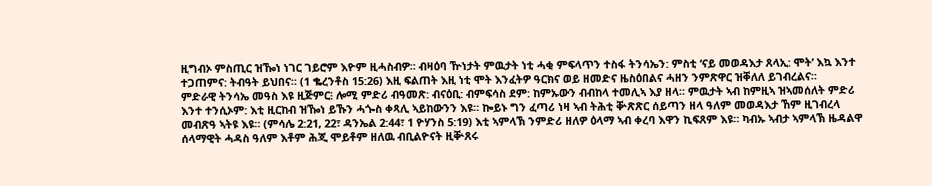ዚግብኦ ምስጢር ዝዀነ ነገር ገይሮም እዮም ዚሓስብዎ። ብዛዕባ ዅነታት ምዉታት ነቲ ሓቂ ምፍላጥን ተስፋ ትንሳኤን: ምስቲ ‘ናይ መወዳእታ ጸላኢ: ሞት’ እኳ እንተ ተጋጠምና: ትብዓት ይህበና። (1 ቈረንቶስ 15:26) እዚ ፍልጠት እዚ ነቲ ሞት እንፈትዎ ዓርክና ወይ ዘመድና ዜስዕበልና ሓዘን ንምጽዋር ዝቐለለ ይገብረልና።
ምድራዊ ትንሳኤ መዓስ እዩ ዚጅምር፧ ሎሚ ምድሪ ብዓመጽ: ብናዕቢ: ብምፍሳስ ደም: ከምኡውን ብብከላ ተመሊኣ እያ ዘላ። ምዉታት ኣብ ከምዚኣ ዝኣመሰለት ምድሪ እንተ ተንሲኦም: እቲ ዚርከብ ዝዀነ ይኹን ሓጐስ ቀጻሊ ኣይከውንን እዩ። ኰይኑ ግን ፈጣሪ ነዛ ኣብ ትሕቲ ቝጽጽር ሰይጣን ዘላ ዓለም መወዳእታ ኸም ዚገብረላ መብጽዓ ኣትዩ እዩ። (ምሳሌ 2:21, 22፣ ዳንኤል 2:44፣ 1 ዮሃንስ 5:19) እቲ ኣምላኽ ንምድሪ ዘለዎ ዕላማ ኣብ ቀረባ እዋን ኪፍጸም እዩ። ካብኡ ኣብታ ኣምላኽ ዜዳልዋ ሰላማዊት ሓዳስ ዓለም እቶም ሕጂ ሞይቶም ዘለዉ ብቢልዮናት ዚቝጸሩ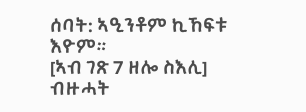ሰባት: ኣዒንቶም ኪኸፍቱ እዮም።
[ኣብ ገጽ 7 ዘሎ ስእሊ]
ብዙሓት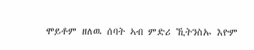ሞይቶም ዘለዉ ሰባት ኣብ ምድሪ ኺትንስኡ እዮም